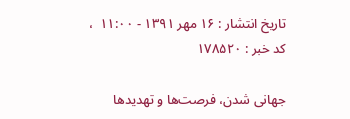تاریخ انتشار : ۱۶ مهر ۱۳۹۱ - ۱۱:۰۰  ،
کد خبر : ۱۷۸۵۲۰

جهانی شدن، فرصت‌ها و تهدیدها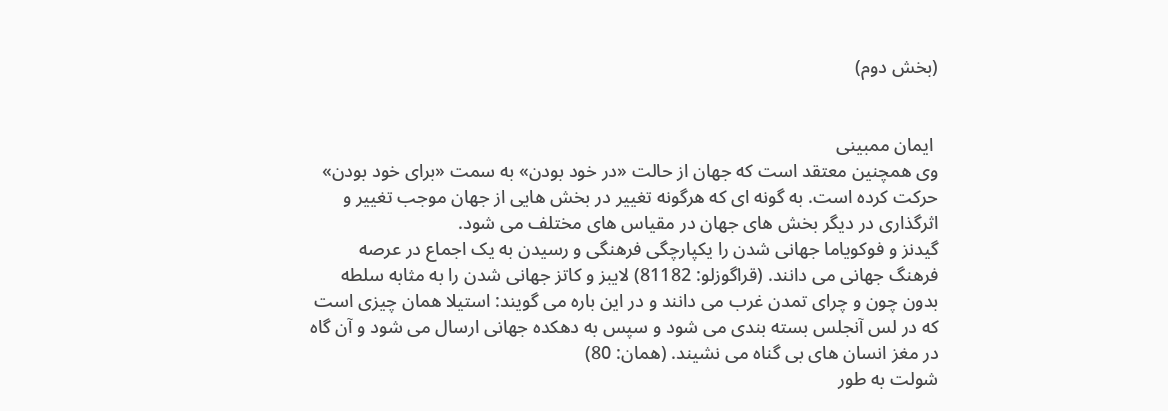(بخش دوم)


 ایمان ممبینی
وی همچنین معتقد است که جهان از حالت «در خود بودن» به سمت «برای خود بودن» حرکت کرده است. به گونه ای که هرگونه تغییر در بخش هایی از جهان موجب تغییر و اثرگذاری در دیگر بخش های جهان در مقیاس های مختلف می شود.
گیدنز و فوکویاما جهانی شدن را یکپارچگی فرهنگی و رسیدن به یک اجماع در عرصه فرهنگ جهانی می دانند. (قراگوزلو: 81182) لایبز و کاتز جهانی شدن را به مثابه سلطه بدون چون و چرای تمدن غرب می دانند و در این باره می گویند: استیلا همان چیزی است که در لس آنجلس بسته بندی می شود و سپس به دهکده جهانی ارسال می شود و آن گاه در مغز انسان های بی گناه می نشیند. (همان: 80)
شولت به طور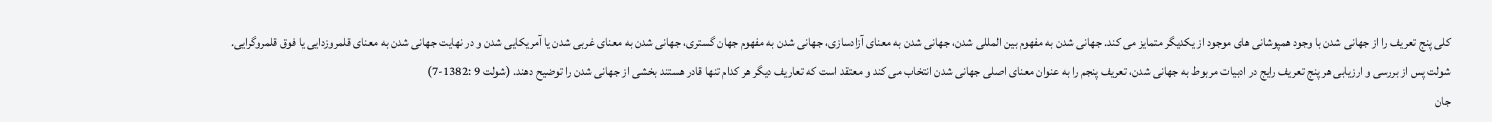کلی پنج تعریف را از جهانی شدن با وجود همپوشانی های موجود از یکدیگر متمایز می کند. جهانی شدن به مفهوم بین المللی شدن، جهانی شدن به معنای آزادسازی، جهانی شدن به مفهوم جهان گستری، جهانی شدن به معنای غربی شدن یا آمریکایی شدن و در نهایت جهانی شدن به معنای قلمروزدایی یا فوق قلمروگرایی.
شولت پس از بررسی و ارزیابی هر پنج تعریف رایج در ادبیات مربوط به جهانی شدن، تعریف پنجم را به عنوان معنای اصلی جهانی شدن انتخاب می کند و معتقد است که تعاریف دیگر هر کدام تنها قادر هستند بخشی از جهانی شدن را توضیح دهند. (شولت 9 :1382-7)
جان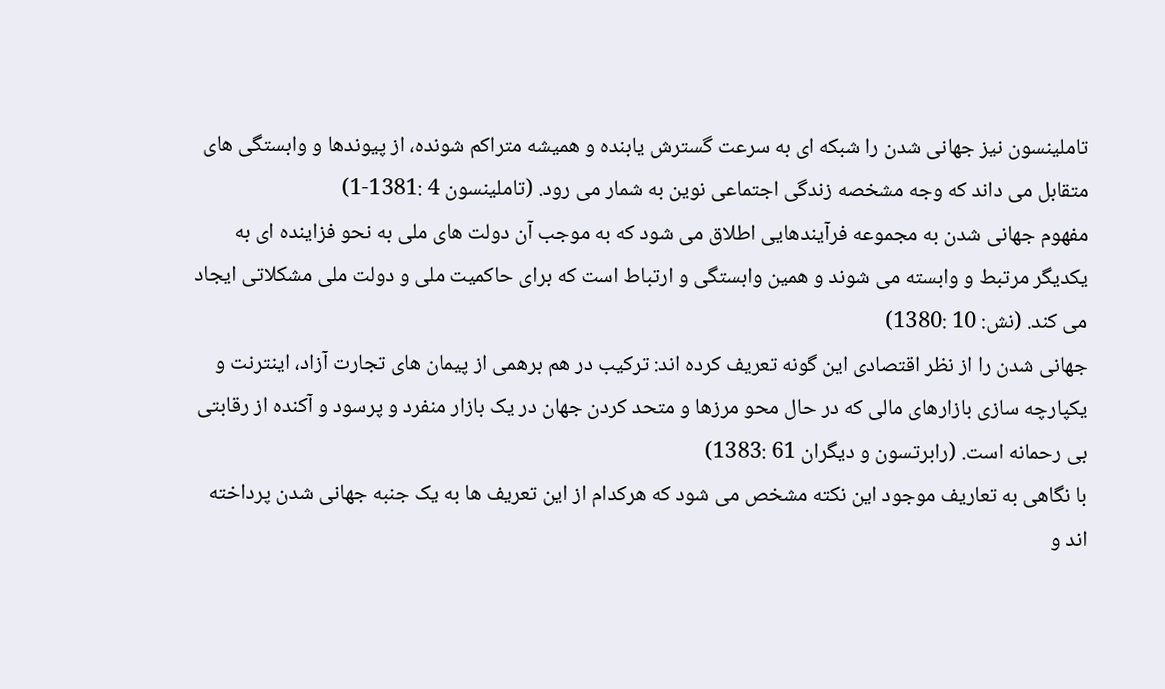تاملینسون نیز جهانی شدن را شبکه ای به سرعت گسترش یابنده و همیشه متراکم شونده، از پیوندها و وابستگی های متقابل می داند که وجه مشخصه زندگی اجتماعی نوین به شمار می رود. (تاملینسون 4 :1381-1)
مفهوم جهانی شدن به مجموعه فرآیندهایی اطلاق می شود که به موجب آن دولت های ملی به نحو فزاینده ای به یکدیگر مرتبط و وابسته می شوند و همین وابستگی و ارتباط است که برای حاکمیت ملی و دولت ملی مشکلاتی ایجاد می کند. (نش: 10 :1380)
جهانی شدن را از نظر اقتصادی این گونه تعریف کرده اند: ترکیب در هم برهمی از پیمان های تجارت آزاد، اینترنت و یکپارچه سازی بازارهای مالی که در حال محو مرزها و متحد کردن جهان در یک بازار منفرد و پرسود و آکنده از رقابتی بی رحمانه است. (رابرتسون و دیگران 61 :1383)
با نگاهی به تعاریف موجود این نکته مشخص می شود که هرکدام از این تعریف ها به یک جنبه جهانی شدن پرداخته اند و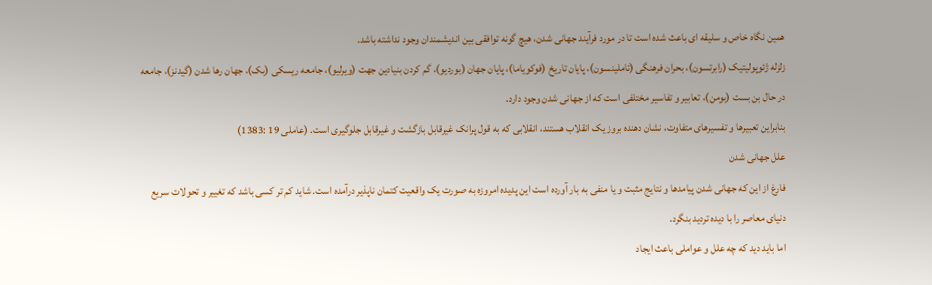همین نگاه خاص و سلیقه ای باعث شده است تا در مورد فرآیند جهانی شدن، هیچ گونه توافقی بین اندیشمندان وجود نداشته باشد.
زلزله ژئوپولیتیک (رابرتسون)، بحران فرهنگی (تاملینسون)، پایان تاریخ (فوکویاما)، پایان جهان (بوردیو)، گم کردن بنیادین جهت (ویرلیو)، جامعه ریسکی (بک)، جهان رها شدن (گیدنز)، جامعه در حال بن بست (بومن)، تعابیر و تفاسیر مختلفی است که از جهانی شدن وجود دارد.
بنابراین تعبیرها و تفسیرهای متفاوت، نشان دهنده بروز یک انقلاب هستند، انقلابی که به قول پرانک غیرقابل بازگشت و غیرقابل جلوگیری است. (عاملی 19 :1383)
علل جهانی شدن
فارغ از این که جهانی شدن پیامدها و نتایج مثبت و یا منفی به بار آورده است این پدیده امروزه به صورت یک واقعیت کتمان ناپذیر درآمده است. شاید کم تر کسی باشد که تغییر و تحولات سریع دنیای معاصر را با دیده تردید بنگرد.
اما باید دید که چه علل و عواملی باعث ایجاد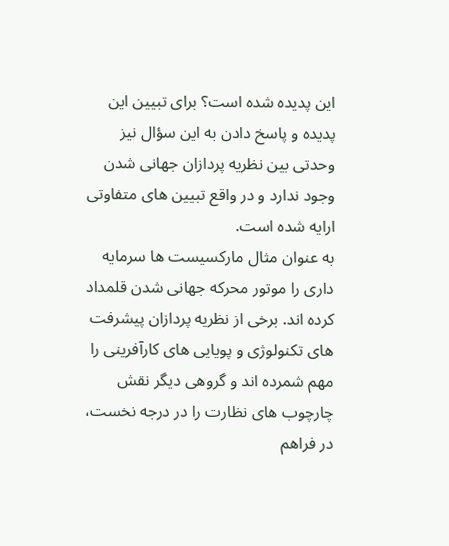این پدیده شده است؟ برای تبیین این پدیده و پاسخ دادن به این سؤال نیز وحدتی بین نظریه پردازان جهانی شدن وجود ندارد و در واقع تبیین های متفاوتی ارایه شده است.
به عنوان مثال مارکسیست ها سرمایه داری را موتور محرکه جهانی شدن قلمداد کرده اند. برخی از نظریه پردازان پیشرفت های تکنولوژی و پویایی های کارآفرینی را مهم شمرده اند و گروهی دیگر نقش چارچوب های نظارت را در درجه نخست، در فراهم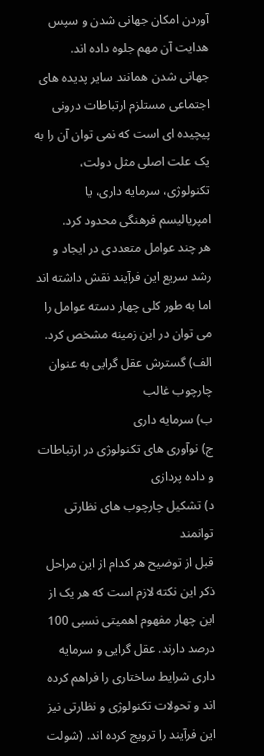آوردن امکان جهانی شدن و سپس هدایت آن مهم جلوه داده اند.
جهانی شدن همانند سایر پدیده های اجتماعی مستلزم ارتباطات درونی پیچیده ای است که نمی توان آن را به یک علت اصلی مثل دولت، تکنولوژی، سرمایه داری، یا امپریالیسم فرهنگی محدود کرد.
هر چند عوامل متعددی در ایجاد و رشد سریع این فرآیند نقش داشته اند اما به طور کلی چهار دسته عوامل را می توان در این زمینه مشخص کرد.
الف) گسترش عقل گرایی به عنوان چارچوب غالب
ب) سرمایه داری
ج) نوآوری های تکنولوژی در ارتباطات و داده پردازی
د) تشکیل چارچوب های نظارتی توانمند
قبل از توضیح هر کدام از این مراحل ذکر این نکته لازم است که هر یک از این چهار مفهوم اهمیتی نسبی 100 درصد دارند. عقل گرایی و سرمایه داری شرایط ساختاری را فراهم کرده اند و تحولات تکنولوژی و نظارتی نیز این فرآیند را ترویج کرده اند. (شولت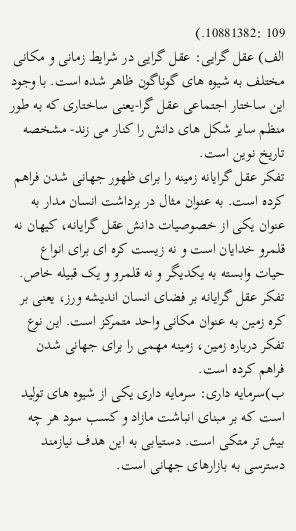109 :10881382.)
الف) عقل گرایی: عقل گرایی در شرایط زمانی و مکانی مختلف به شیوه های گوناگون ظاهر شده است. با وجود این ساختار اجتماعی عقل گرا-یعنی ساختاری که به طور منظم سایر شکل های دانش را کنار می زند- مشخصه تاریخ نوین است.
تفکر عقل گرایانه زمینه را برای ظهور جهانی شدن فراهم کرده است. به عنوان مثال در برداشت انسان مدار به عنوان یکی از خصوصیات دانش عقل گرایانه، کیهان نه قلمرو خدایان است و نه زیست کره ای برای انواع حیات وابسته به یکدیگر و نه قلمرو و یک قبیله خاص.
تفکر عقل گرایانه بر فضای انسان اندیشه ورز، یعنی بر کره زمین به عنوان مکانی واحد متمرکز است. این نوع تفکر درباره زمین، زمینه مهمی را برای جهانی شدن فراهم کرده است.
ب)سرمایه داری: سرمایه داری یکی از شیوه های تولید است که بر مبنای انباشت مازاد و کسب سود هر چه بیش تر متکی است. دستیابی به این هدف نیازمند دسترسی به بازارهای جهانی است.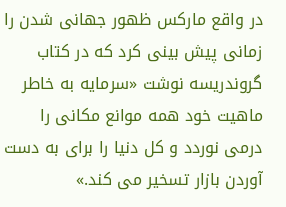در واقع مارکس ظهور جهانی شدن را زمانی پیش بینی کرد که در کتاب گروندریسه نوشت «سرمایه به خاطر ماهیت خود همه موانع مکانی را درمی نوردد و کل دنیا را برای به دست آوردن بازار تسخیر می کند.»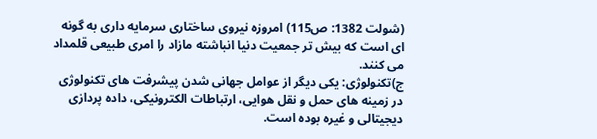(شولت 1382: ص115) امروزه نیروی ساختاری سرمایه داری به گونه ای است که بیش تر جمعیت دنیا انباشته مازاد را امری طبیعی قلمداد می کنند.
ج)تکنولوژی: یکی دیگر از عوامل جهانی شدن پیشرفت های تکنولوژی در زمینه های حمل و نقل هوایی، ارتباطات الکترونیکی، داده پردازی دیجیتالی و غیره بوده است.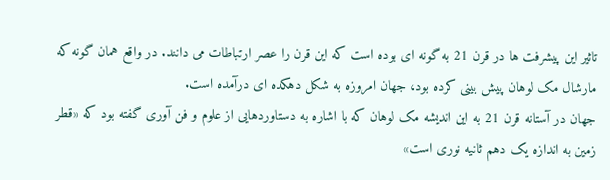تاثیر این پیشرفت ها در قرن 21 به گونه ای بوده است که این قرن را عصر ارتباطات می دانند. در واقع همان گونه که مارشال مک لوهان پیش بینی کرده بود، جهان امروزه به شکل دهکده ای درآمده است.
جهان در آستانه قرن 21 به این اندیشه مک لوهان که با اشاره به دستاوردهایی از علوم و فن آوری گفته بود که «قطر زمین به اندازه یک دهم ثانیه نوری است»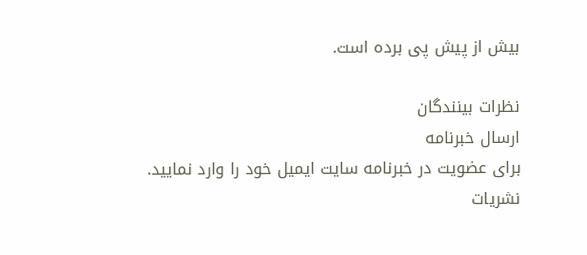بیش از پیش پی برده است.

نظرات بینندگان
ارسال خبرنامه
برای عضویت در خبرنامه سایت ایمیل خود را وارد نمایید.
نشریات